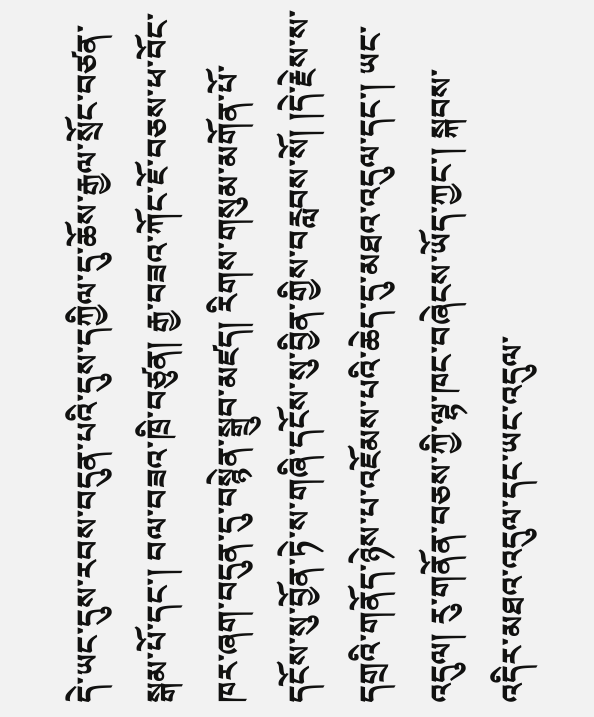དེ་ཡང་དུས་རབས་བདུན་པའི་དུས་དཀྱིལ་དུ་ཆོས་རྒྱལ་སྲོང་བཙན་སྒམ་པོ་དང་། བལ་བཟའ་ཁྲི་བཙུན། རྒྱ་བཟའ་ཀོང་ཇོ་བཅས་ཕ་བོང་ཁར་ཞག་བདུན་དུ་བསྙེན་སྒྲུབ་མཛད། རིགས་གསུམ་མགོན་པོ་དངོས་སུ་བྱོན་ཏེ་ས་གཞི་དངོས་སུ་བྱིན་གྱིས་བརླབས་སོ། །དེ་རྗེས་ས་དགྲའི་གནོད་ཉེས་པ་འཇོམས་པའི་ཆེད་དུ་མཐའ་འདུལ་དང་། ཡང་འདུལ། རུ་གནོན་བཅས་ཀྱི་ལྷ་ཁང་བཞེངས་ཡོད་ཀྱང་། སྐབས་འདིར་མཐའ་འདུལ་དང་ཡང་འདུལ་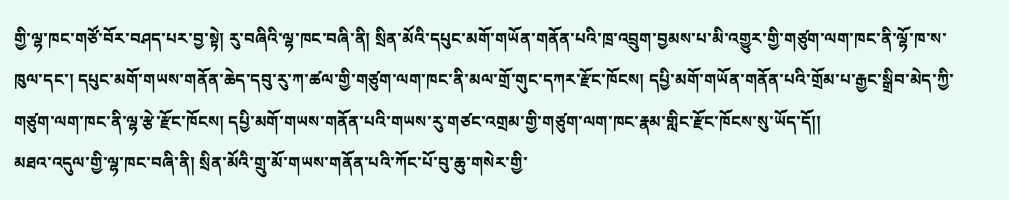གྱི་ལྷ་ཁང་གཙོ་བོར་བཤད་པར་བྱ་སྟེ། རུ་བཞིའི་ལྷ་ཁང་བཞི་ནི། སྲིན་མོའི་དཔུང་མགོ་གཡོན་གནོན་པའི་ཁྲ་འབྲུག་བྱམས་པ་མི་འགྱུར་གྱི་གཙུག་ལག་ཁང་ནི་ལྷོ་ཁ་ས་ཁུལ་དང་། དཔུང་མགོ་གཡས་གནོན་ཆེད་དབུ་རུ་ཀ་ཚལ་གྱི་གཙུག་ལག་ཁང་ནི་མལ་གྲོ་གུང་དཀར་རྫོང་ཁོངས། དཔྱི་མགོ་གཡོན་གནོན་པའི་གྲོམ་པ་རྒྱང་སྒྲིབ་མེད་ཀྱི་གཙུག་ལག་ཁང་ནི་ལྷ་རྩེ་རྫོང་ཁོངས། དཔྱི་མགོ་གཡས་གནོན་པའི་གཡས་རུ་གཙང་འགྲམ་གྱི་གཙུག་ལག་ཁང་རྣམ་གླིང་རྫོང་ཁོངས་སུ་ཡོད་དོ།།
མཐའ་འདུལ་གྱི་ལྷ་ཁང་བཞི་ནི། སྲིན་མོའི་གྲུ་མོ་གཡས་གནོན་པའི་ཀོང་པོ་བུ་ཆུ་གསེར་གྱི་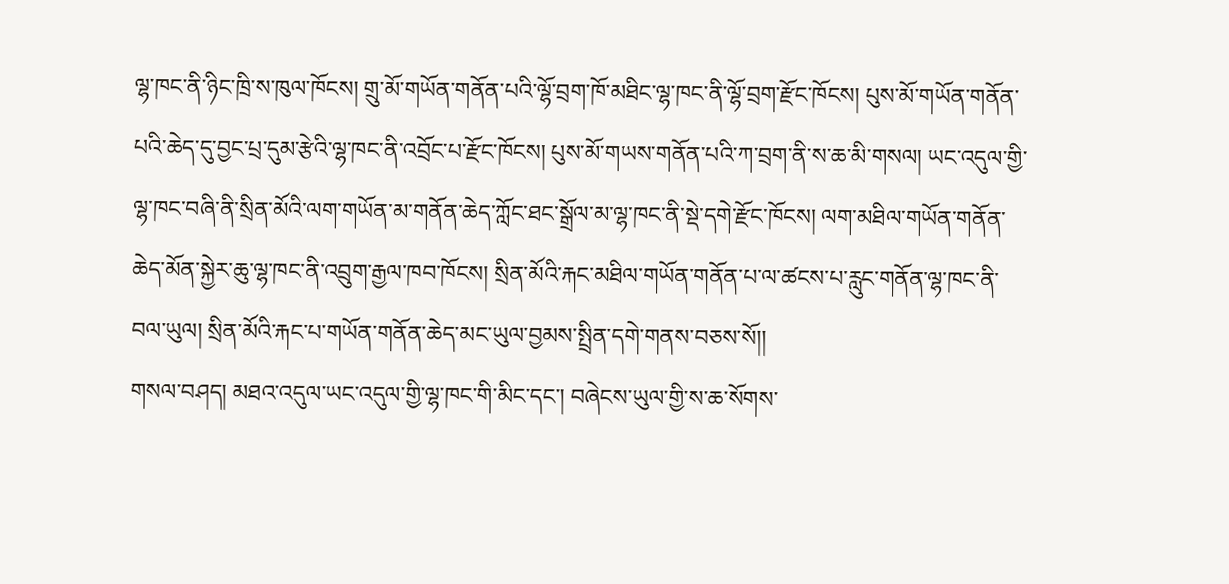ལྷ་ཁང་ནི་ཉིང་ཁྲི་ས་ཁུལ་ཁོངས། གྲུ་མོ་གཡོན་གནོན་པའི་ལྷོ་བྲག་ཁོ་མཐིང་ལྷ་ཁང་ནི་ལྷོ་བྲག་རྫོང་ཁོངས། པུས་མོ་གཡོན་གནོན་པའི་ཆེད་དུ་བྱང་པྲ་དུམ་རྩེའི་ལྷ་ཁང་ནི་འབྲོང་པ་རྫོང་ཁོངས། པུས་མོ་གཡས་གནོན་པའི་ཀ་བྲག་ནི་ས་ཆ་མི་གསལ། ཡང་འདུལ་གྱི་ལྷ་ཁང་བཞི་ནི་སྲིན་མོའི་ལག་གཡོན་མ་གནོན་ཆེད་ཀློང་ཐང་སྒྲོལ་མ་ལྷ་ཁང་ནི་སྡེ་དགེ་རྫོང་ཁོངས། ལག་མཐིལ་གཡོན་གནོན་ཆེད་མོན་སྐྱེར་ཆུ་ལྷ་ཁང་ནི་འབྲུག་རྒྱལ་ཁབ་ཁོངས། སྲིན་མོའི་རྐང་མཐིལ་གཡོན་གནོན་པ་ལ་ཚངས་པ་རླུང་གནོན་ལྷ་ཁང་ནི་བལ་ཡུལ། སྲིན་མོའི་རྐང་པ་གཡོན་གནོན་ཆེད་མང་ཡུལ་བྱམས་སྤྲིན་དགེ་གནས་བཅས་སོ།།
གསལ་བཤད། མཐའ་འདུལ་ཡང་འདུལ་གྱི་ལྷ་ཁང་གི་མིང་དང་། བཞེངས་ཡུལ་གྱི་ས་ཆ་སོགས་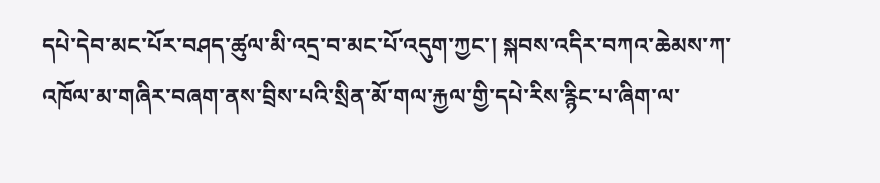དཔེ་དེབ་མང་པོར་བཤད་ཚུལ་མི་འདྲ་བ་མང་པོ་འདུག་ཀྱང་། སྐབས་འདིར་བཀའ་ཆེམས་ཀ་འཁོལ་མ་གཞིར་བཞག་ནས་བྲིས་པའི་སྲིན་མོ་གལ་རྐྱལ་གྱི་དཔེ་རིས་རྙིང་པ་ཞིག་ལ་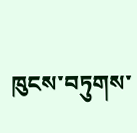ཁུངས་བཏུགས་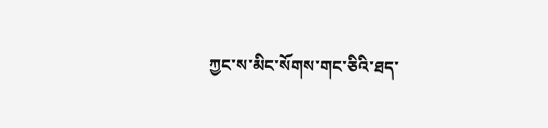ཀྱང་ས་མིང་སོགས་གང་ཅིའི་ཐད་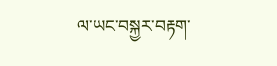ལ་ཡང་བསྐྱར་བརྟག་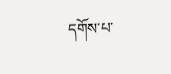དགོས་པ་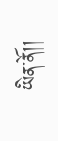ཡིན་ནོ།།